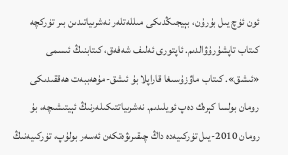ئون ئۈچ يىل بۇرۇن، بېيجىڭدىكى مىللەتلەر نەشرىياتىدىن بىر تۈركچە كىتاب تاپشۇرۇۋالدىم. ئاپتورى ئەلىف شەفەق، كىتابنىڭ ئىسمى «ئىشق». كىتاب ماۋزۇسىغا قاراپلا بۇ ئىشق-مۇھەببەت ھەققىدىكى رومان بولسا كېرەك دەپ ئويلىدىم. نەشرىياتتىكىلەرنىڭ ئېيتىشىچە، بۇ رومان 2010-يىل تۈركىيەدە داڭ چىقىرىۋەتكەن ئەسەر بولۇپ، تۈركىيەنىڭ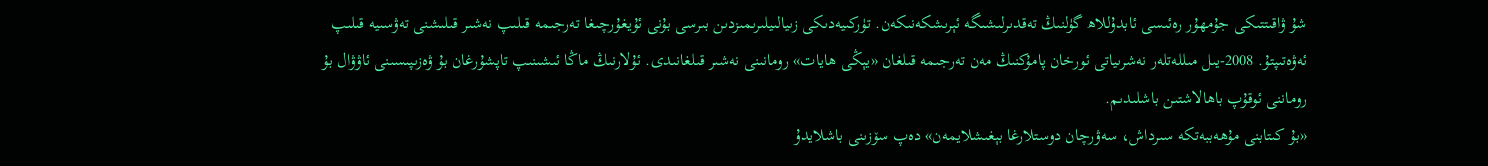شۇ ۋاقىتتىكى جۇمھۇر رەئىسى ئابدۇللاھ گۈلنىڭ تەقدىرلىشىگە ئېرىشكەنىكەن. تۈركىيەدىكى زىيالىيلىرىمىزدىن بىرسى بۇنى ئۇيغۇرچىغا تەرجىمە قىلىپ نەشىر قىلىشنى تەۋسىيە قىلىپ ئەۋەتىپتۇ. 2008-يىل مىللەتلەر نەشرىياتى ئورخان پامۇكنىڭ مەن تەرجىمە قىلغان «يېڭى ھايات» رومانىنى نەشىر قىلغانىدى. ئۇلارنىڭ ماڭا ئىشىنىپ تاپشۇرغان بۇ ۋەزىپىسىنى ئاۋۋال بۇ روماننى ئوقۇپ باھالاشتىن باشلىدىم.
«بۇ كىتابنى مۇھەببەتكە سىرداش، سەۋرچان دوستلارغا بېغىشلايمەن» دەپ سۆزىنى باشلايدۇ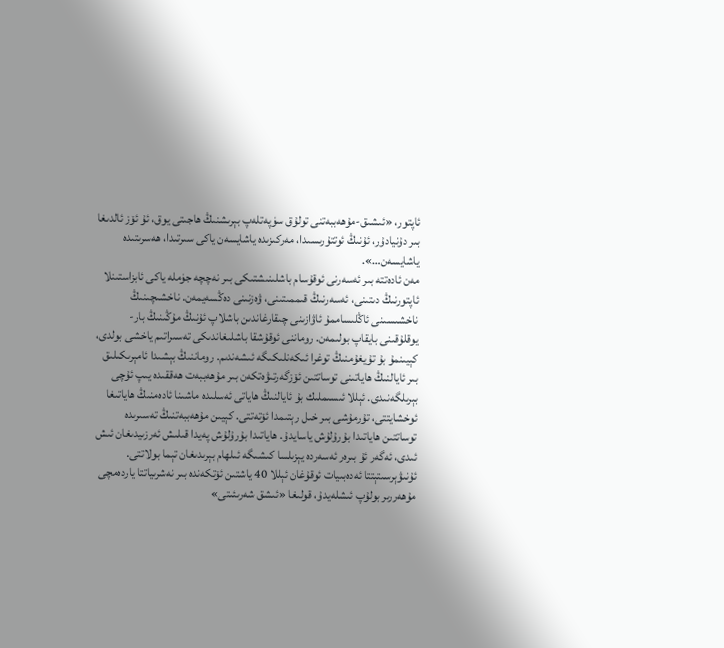ئاپتور، «ئىشىق-مۇھەببەتنى تولۇق سۈپەتلەپ بېرىشنىڭ ھاجىتى يوق، ئۇ ئۆز ئالدىغا بىر دۇنيادۇر، ئۇنىڭ ئوتتۇرىسىدا، مەركىزىدە ياشايسەن ياكى سىرتىدا، ھەسرىتىدە ياشايسەن…».
مەن ئادەتتە بىر ئەسەرنى ئوقۇسام باشلىنىشتىكى بىر نەچچە جۈملە ياكى ئابزاستىنلا ئاپتورنىڭ دىتىنى، ئەسەرنىڭ قىممىتىنى، ۋەزنىنى دەڭسەيمەن. ناخشىچىنىڭ ناخشىسىنى ئاڭلىساممۇ ئاۋازىنى چىقارغاندىن باشلاپ ئۇنىڭ مۇڭىنىڭ بار-يوقلۇقىنى بايقاپ بولىمەن. روماننى ئوقۇشقا باشلىغاندىكى تەسىراتىم ياخشى بولدى، كېيىنمۇ بۇ تۇيغۇمنىڭ توغرا ئىكەنلىكىگە ئىشەندىم. روماننىڭ بېشىدا ئامېرىكىلىق بىر ئايالنىڭ ھاياتىنى توساتتىن ئۆزگەرتىۋەتكەن بىر مۇھەببەت ھەققىدە يىپ ئۇچى بېرىلگەنىدى. ئېللا ئىسىملىك بۇ ئايالنىڭ ھاياتى ئەسلىدە ماشىنا ئادەمنىڭ ھاياتىغا ئوخشايتتى، تۇرمۇشى بىر خىل رېتىمدا ئۆتەتتى. كېيىن مۇھەببەتنىڭ تەسىرىدە توساتتىن ھاياتىدا بۇرۇلۇش ياسايدۇ. ھاياتىدا بۇرۇلۇش پەيدا قىلىش ئەرزىيدىغان ئىش ئىدى، ئەگەر ئۇ بىرەر ئەسەردە يېزىلسا كىشىگە ئىلھام بېرىدىغان تېما بولاتتى.
ئۇنىۋېرسىتېتتا ئەدەبىيات ئوقۇغان ئېللا 40 ياشتىن ئۆتكەندە بىر نەشرىياتتا ياردەمچى مۇھەررىر بولۇپ ئىشلەيدۇ، قولىغا «ئىشق شەرىئىتى»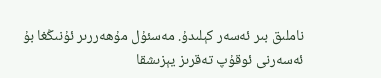ناملىق بىر ئەسەر كېلىدۇ. مەسئۇل مۇھەررىر ئۇنىڭغا بۇ ئەسەرنى ئوقۇپ تەقرىز يېزىشقا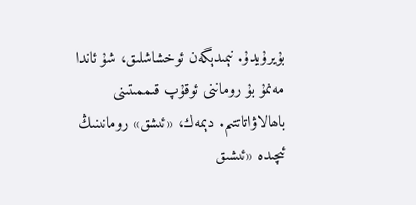بۇيرۇيدۇ. نېمىدېگەن ئوخشاشلىق، شۇ ئاندا مەنمۇ بۇ روماننى ئوقۇپ قىممىتىنى باھالاۋاتاتتىم. دېمەك، «ئىشق» رومانىنىڭ ئىچىدە «ئىشىق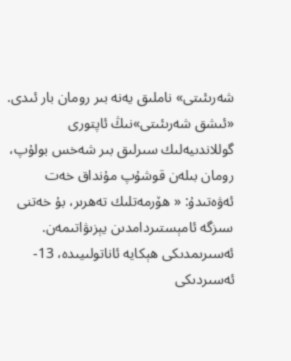شەرىئىتى» ناملىق يەنە بىر رومان بار ئىدى. «ئىشق شەرىئىتى»نىڭ ئاپتورى گوللاندىيەلىك سىرلىق بىر شەخس بولۇپ، رومان بىلەن قوشۇپ مۇنداق خەت ئەۋەتىدۇ: « ھۆرمەتلىك تەھرىر، بۇ خەتنى سىزگە ئامېستىردامدىن يېزىۋاتىمەن. ئەسىرىمدىكى ھېكايە ئاناتولىيىدە، 13-ئەسىردىكى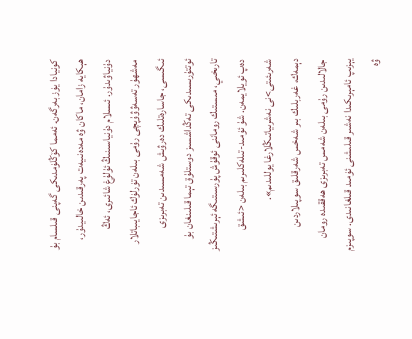كونيادا يۈز بەرگەن. ئەمما كۆڭلۈمدىكى گەپنى قىلسام بۇ ھېكايە زامان، ماكان ۋە مەدەنىيەت پەرقىدىن خالىيدۇر، دۇنياۋىدۇر. ئىسلام دۇنياسىنىڭ ئۇلۇغ شائىرى، ئەڭ مەشھۇر تەسەۋۋۇپچى رۇمى بىلەن تۈرلۈك ئاجايىباتلار ئىگىسى، جاسارەتلىك دەرۋىش شەمسىدىن تەبرىزى ئوتتۇرىسىدىكى تەڭداشسىز دوستلۇق تېما قىلىنغان بۇ تارىخىي، مىستىك روماننى ئوقۇش پۇرسىتىگە ئېرىشتىڭىز دەپ ئويلايمەن. شۇ ئۈمىد-تىلەكلىرىم بىلەن <ئىشق شەرىئىتى>نى نەشرىياتىڭلارغا يوللىدىم».
دېمەك، غەربلىك بىر شەخس شەرقلىق سوپىلاردىن جالالىدىن رۇمى بىلەن شەمس تەبرىزى ھەققىدە رومان يېزىپ ئامېرىكىدا نەشىر قىلىشنى ئۈمىد قىلغانىدى. سوپىزم ۋە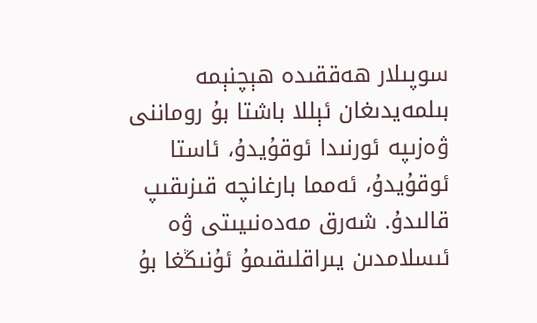سوپىلار ھەققىدە ھېچنېمە بىلمەيدىغان ئېللا باشتا بۇ روماننى ۋەزىپە ئورنىدا ئوقۇيدۇ، ئاستا ئوقۇيدۇ، ئەمما بارغانچە قىزىقىپ قالىدۇ. شەرق مەدەنىيىتى ۋە ئىسلامدىن يىراقلىقىمۇ ئۇنىڭغا بۇ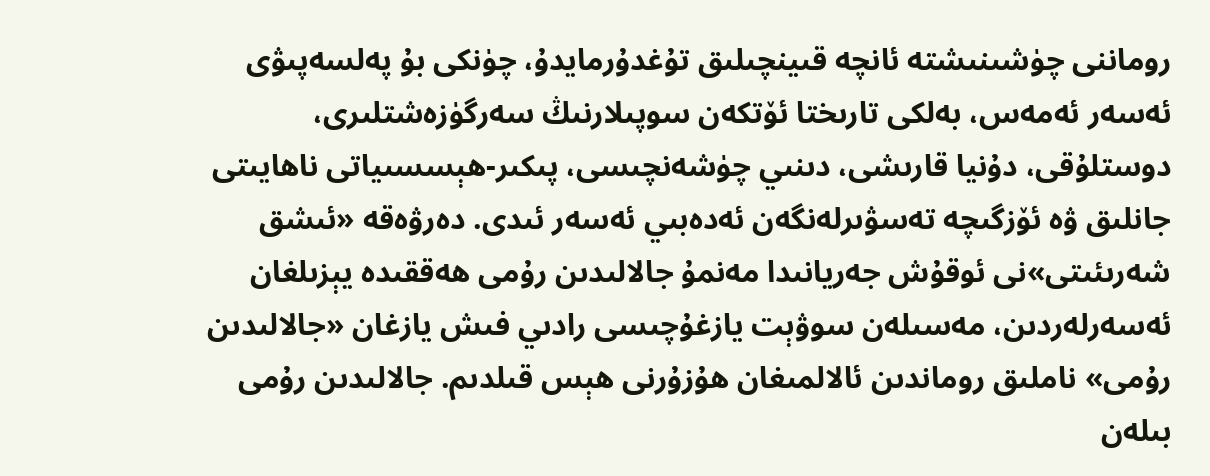روماننى چۈشىنىشتە ئانچە قىينچىلىق تۇغدۇرمايدۇ، چۈنكى بۇ پەلسەپىۋى ئەسەر ئەمەس، بەلكى تارىختا ئۆتكەن سوپىلارنىڭ سەرگۈزەشتلىرى، دوستلۇقى، دۇنيا قارىشى، دىنىي چۈشەنچىسى، پىكىر-ھېسسىياتى ناھايىتى جانلىق ۋە ئۆزگىچە تەسۋىرلەنگەن ئەدەبىي ئەسەر ئىدى. دەرۋەقە «ئىشق شەرىئىتى»نى ئوقۇش جەريانىدا مەنمۇ جالالىدىن رۇمى ھەققىدە يېزىلغان ئەسەرلەردىن، مەسىلەن سوۋېت يازغۇچىسى رادىي فىش يازغان «جالالىدىن رۇمى» ناملىق روماندىن ئالالمىغان ھۇزۇرنى ھېس قىلدىم. جالالىدىن رۇمى بىلەن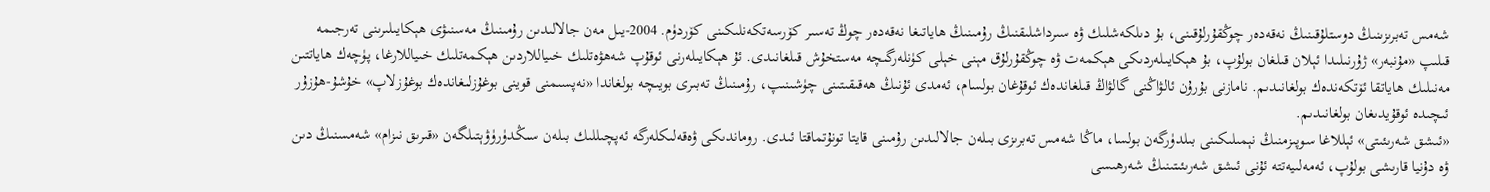شەمس تەبرىزىنىڭ دوستلۇقىنىڭ نەقەدەر چوڭقۇرلۇقىنى، بۇ دىلكەشلىك ۋە سىرداشلىقنىڭ رۇمىنىڭ ھاياتىغا نەقەدەر چوڭ تەسىر كۆرسەتكەنلىكىنى كۆردۈم. 2004-يىل مەن جالالىدىن رۇمىنىڭ مەسنىۋى ھېكايىلىرىنى تەرجىمە قىلىپ «مۇنبەر» ژۇرنىلىدا ئېلان قىلغان بولۇپ، بۇ ھېكايىلەردىكى ھېكمەت ۋە چوڭقۇرلۇق مېنى خېلى كۈنلەرگىچە مەستخۇش قىلغانىدى. ئۇ ھېكايىلەرنى ئوقۇپ شەھۋەتلىك خىياللاردىن ھېكمەتلىك خىياللارغا، پۈچەك ھاياتتىن مەنىلىك ھاياتقا ئۆتكەندەك بولغانىدىم. نامازنى بۇرۇن ئالۋاڭنى گالۋاڭ قىلغاندەك ئوقۇغان بولسام، ئەمدى ئۇنىڭ ھەقىقىتىنى چۈشىنىپ، رۇمىنىڭ تەبىرى بويىچە بولغاندا «نەپسىمنى قوينى بوغۇزلىغاندەك بوغۇزلاپ» خۇشۇ-ھۇزۇر ئىچىدە ئوقۇيدىغان بولغانىدىم.
«ئىشق شەرىئىتى» ئېللاغا سوپىزمنىڭ نېمىلىكىنى بىلدۈرگەن بولسا، ماڭا شەمس تەبرىزى بىلەن جالالىدىن رۇمىنى قايتا تونۇتماقتا ئىدى. روماندىكى ۋەقەلىكلەرگە ئەپچىللىك بىلەن سىڭدۈرۈۋېتىلگەن «قىرىق نىزام» شەمسنىڭ دىن ۋە دۇنيا قارىشى بولۇپ، ئەمەلىيەتتە ئۇنى ئىشق شەرىئىتىنىڭ شەرھىسى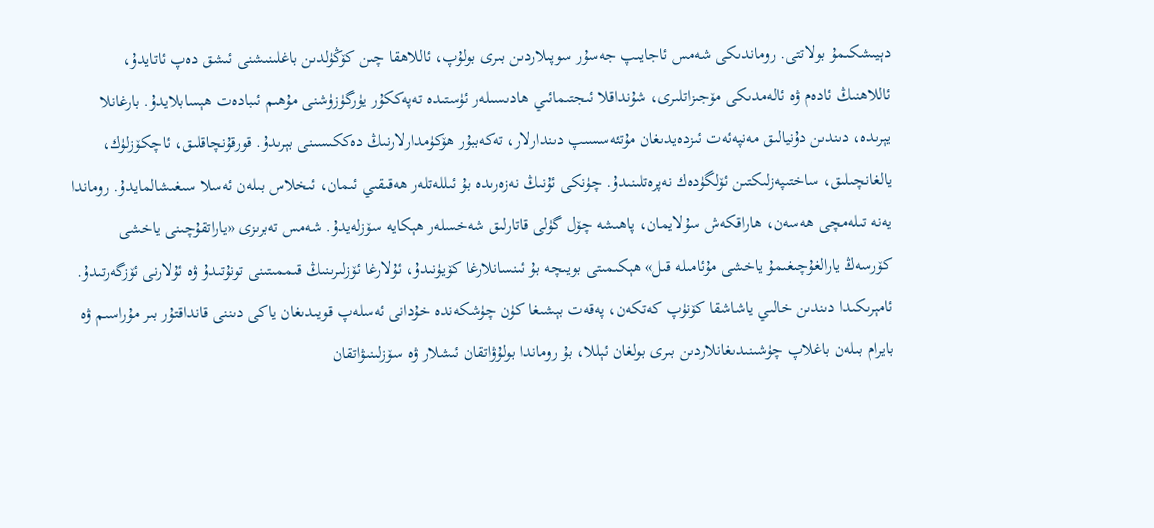دېيىشكىمۇ بولاتتى. روماندىكى شەمس ئاجايىپ جەسۇر سوپىلاردىن بىرى بولۇپ، ئاللاھقا چىن كۆڭۈلدىن باغلىنىشنى ئىشق دەپ ئاتايدۇ، ئاللاھنىڭ ئادەم ۋە ئالەمدىكى مۆجىزاتلىرى، شۇنداقلا ئىجتىمائىي ھادىسىلەر ئۈستىدە تەپەككۇر يۈرگۈزۈشنى مۇھىم ئىبادەت ھېسابلايدۇ. بارغانلا يېرىدە، دىندىن دۇنيالىق مەنپەئەت ئىزدەيدىغان مۇتئەسسىپ دىندارلار، تەكەببۇر ھۆكۈمدارلارنىڭ دەككىسىنى بېرىدۇ. قورقۇنچاقلىق، ئاچكۆزلۈك، يالغانچىلىق، ساختىپەزلىكتىن ئۆلگۈدەك نەپرەتلىنىدۇ. چۈنكى ئۇنىڭ نەزەرىدە بۇ ئىللەتلەر ھەقىقىي ئىمان، ئىخلاس بىلەن ئەسلا سىغىشالمايدۇ. روماندا يەنە تىلەمچى ھەسەن، ھاراقكەش سۇلايمان، پاھىشە چۆل گۈلى قاتارلىق شەخسلەر ھېكايە سۆزلەيدۇ. شەمس تەبرىزى «ياراتقۇچىنى ياخشى كۆرسەڭ يارالغۇچىغىمۇ ياخشى مۇئامىلە قىل» ھېكىمىتى بويىچە بۇ ئىنسانلارغا كۆيۈنىدۇ، ئۇلارغا ئۆزلىرىنىڭ قىممىتىنى تونۇتىدۇ ۋە ئۇلارنى ئۆزگەرتىدۇ.
ئامېرىكىدا دىندىن خالىي ياشاشقا كۆنۈپ كەتكەن، پەقەت بېشىغا كۈن چۈشكەندە خۇدانى ئەسلەپ قويىدىغان ياكى دىننى قانداقتۇر بىر مۇراسىم ۋە بايرام بىلەن باغلاپ چۈشىنىدىغانلاردىن بىرى بولغان ئېللا، بۇ روماندا بولۇۋاتقان ئىشلار ۋە سۆزلىنىۋاتقان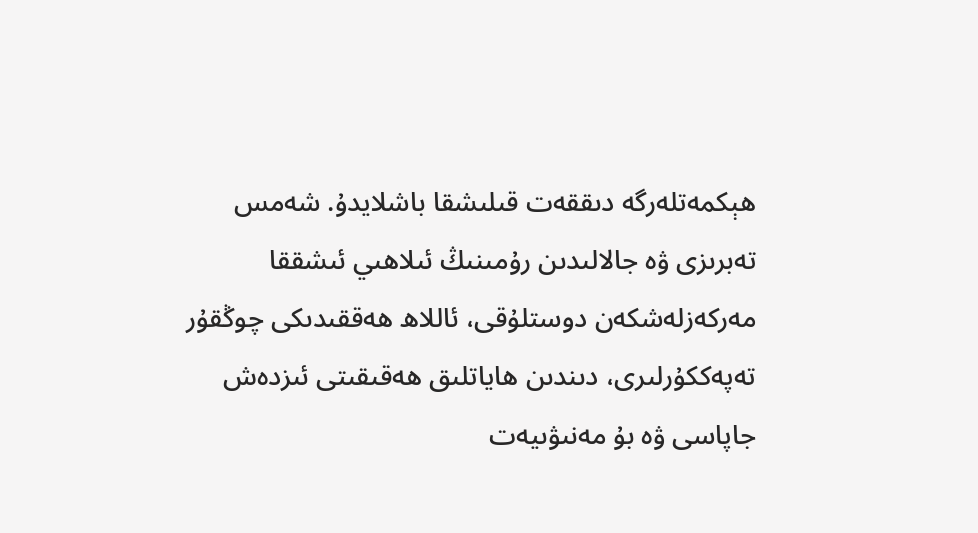ھېكمەتلەرگە دىققەت قىلىشقا باشلايدۇ. شەمس تەبرىزى ۋە جالالىدىن رۇمىنىڭ ئىلاھىي ئىشققا مەركەزلەشكەن دوستلۇقى، ئاللاھ ھەققىدىكى چوڭقۇر تەپەككۇرلىرى، دىندىن ھاياتلىق ھەقىقىتى ئىزدەش جاپاسى ۋە بۇ مەنىۋىيەت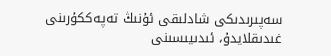سەپىرىدىكى شادلىقى ئۇنىڭ تەپەككۇرىنى غىدىقلايدۇ، ئىدىيىسىنى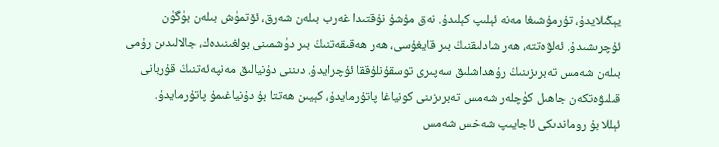يېڭىلايدۇ، تۇرمۇشىغا مەنە ئېلىپ كېلىدۇ. نەق مۇشۇ نۇقتىدا غەرب بىلەن شەرق، ئۆتمۈش بىلەن بۈگۈن ئۇچرىشىدۇ. ئەلۋەتتە، ھەر شادلىقنىڭ بىر قايغۇسى، ھەر ھەقىقەتنىڭ بىر دۈشمىنى بولغىنىدەك، جالالىدىن رۇمى بىلەن شەمس تەبرىزىنىڭ رۇھداشلىق سەپىرى توسقۇنلۇققا ئۇچرايدۇ. دىننى دۇنيالىق مەنپەئەتنىڭ قۇربانى قىلىۋەتكەن جاھىل كۈچلەر شەمس تەبرىزىنى كونياغا پاتۇرمايدۇ، كېيىن ھەتتا بۇ دۇنياغىمۇ پاتۇرمايدۇ.
ئېللا بۇ روماندىكى ئاجايىپ شەخس شەمس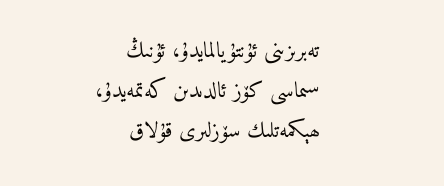تەبرىزىنى ئۇنتۇيالمايدۇ، ئۇنىڭ سىماسى كۆز ئالدىدىن كەتمەيدۇ، ھېكمەتلىك سۆزلىرى قۇلاق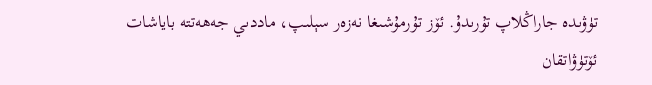تۈۋىدە جاراڭلاپ تۇرىدۇ. ئۆز تۇرمۇشىغا نەزەر سېلىپ، ماددىي جەھەتتە باياشات ئۆتۈۋاتقان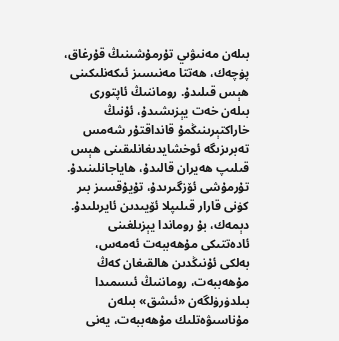بىلەن مەنىۋىي تۇرمۇشىنىڭ قۇرغاق، پۈچەك، ھەتتا مەنىسىز ئىكەنلىكىنى ھېس قىلىدۇ. روماننىڭ ئاپتورى بىلەن خەت يېزىشىدۇ، ئۇنىڭ خاراكتېرىنىڭمۇ قانداقتۇر شەمس تەبرىزىگە ئوخشايدىغانلىقىنى ھېس قىلىپ ھەيران قالىدۇ، ھاياجانلىنىدۇ. تۇرمۇشى ئۆزگىرىدۇ، تۇيۇقسىز بىر كۈنى قارار قىلىپلا ئۆيىدىن ئايرىلىدۇ. دېمەك، بۇ روماندا يېزىلغىنى ئادەتتىكى مۇھەببەت ئەمەس، بەلكى ئۇنىڭدىن ھالقىغان كەڭ مۇھەببەت، روماننىڭ ئىسمىدا بىلدۈرۈلگەن «ئىشق» بىلەن مۇناسىۋەتلىك مۇھەببەت، يەنى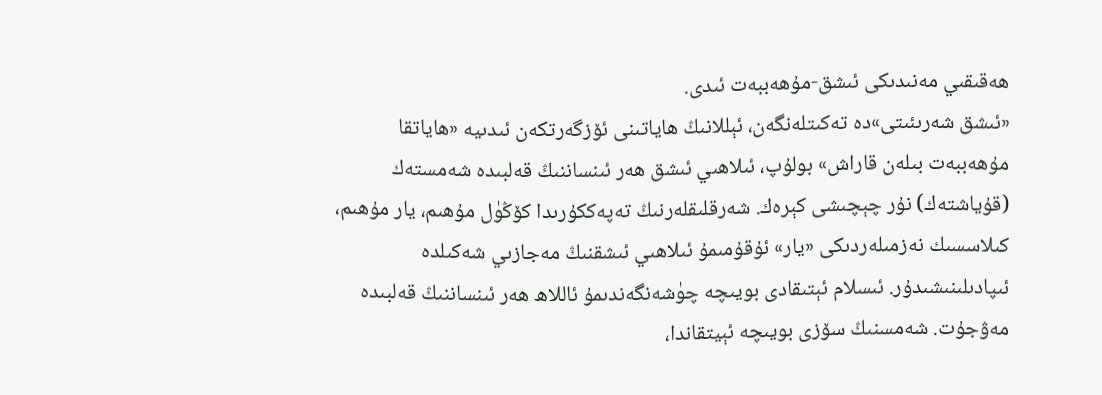ھەقىقىي مەنىدىكى ئىشق-مۇھەببەت ئىدى.
«ئىشق شەرىئىتى»دە تەكىتلەنگەن، ئېللانىڭ ھاياتىنى ئۆزگەرتكەن ئىدىيە «ھاياتقا مۇھەببەت بىلەن قاراش» بولۇپ، ئىلاھىي ئىشق ھەر ئىنساننىڭ قەلبىدە شەمستەك (قۇياشتەك) نۇر چېچىشى كېرەك. شەرقلىقلەرنىڭ تەپەككۇرىدا كۆڭۈل مۇھىم، يار مۇھىم، كىلاسسىك نەزمىلەردىكى «يار» ئۇقۇمىمۇ ئىلاھىي ئىشقنىڭ مەجازىي شەكىلدە ئىپادىلىنىشىدۇر. ئىسلام ئېتىقادى بويىچە چۈشەنگەندىمۇ ئاللاھ ھەر ئىنساننىڭ قەلبىدە مەۋجۇت. شەمسنىڭ سۆزى بويىچە ئېيتقاندا،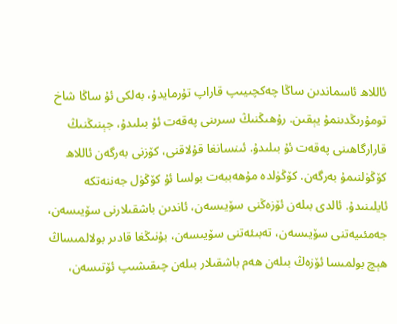ئاللاھ ئاسماندىن ساڭا چەكچىيىپ قاراپ تۇرمايدۇ، بەلكى ئۇ ساڭا شاخ تومۇرىڭدىنمۇ يېقىن. رۇھىڭنىڭ سىرىنى پەقەت ئۇ بىلىدۇ، جېنىڭنىڭ قارارگاھىنى پەقەت ئۇ بىلىدۇ. ئىنسانغا قۇلاقنى، كۆزنى بەرگەن ئاللاھ كۆڭۈلنىمۇ بەرگەن. كۆڭۈلدە مۇھەببەت بولسا ئۇ كۆڭۈل جەننەتكە ئايلىنىدۇ. ئالدى بىلەن ئۆزەڭنى سۆيىسەن، ئاندىن باشقىلارنى سۆيىسەن، جەمئىيەتنى سۆيىسەن، تەبىئەتنى سۆيىسەن، بۇنىڭغا قادىر بولالمىساڭ ھېچ بولمىسا ئۆزەڭ بىلەن ھەم باشقىلار بىلەن چىقىشىپ ئۆتىسەن،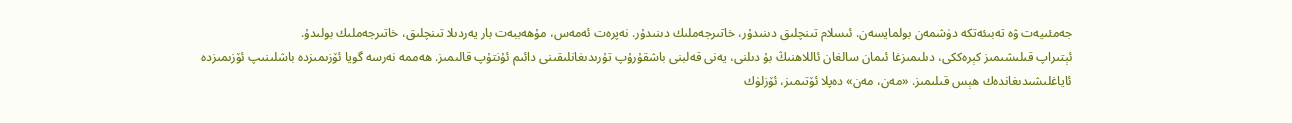جەمئىيەت ۋە تەبىئەتكە دۈشمەن بولمايسەن. ئىسلام تىنچلىق دىنىدۇر، خاتىرجەملىك دىنىدۇر. نەپرەت ئەمەس، مۇھەببەت بار يەردىلا تىنچلىق، خاتىرجەملىك بولىدۇ.
ئېتىراپ قىلىشىمىز كېرەككى، دىلىمىزغا ئىمان سالغان ئاللاھنىڭ بۇ دىلنى، يەنى قەلبنى باشقۇرۇپ تۇرىدىغانلىقىنى دائىم ئۇنتۇپ قالىمىز. ھەممە نەرسە گويا ئۆزىمىزدە باشلىنىپ ئۆزىمىزدە ئاياغلىشىدىغاندەك ھېس قىلىمىز. «مەن، مەن» دەپلا ئۆتىمىز، ئۆزلۈك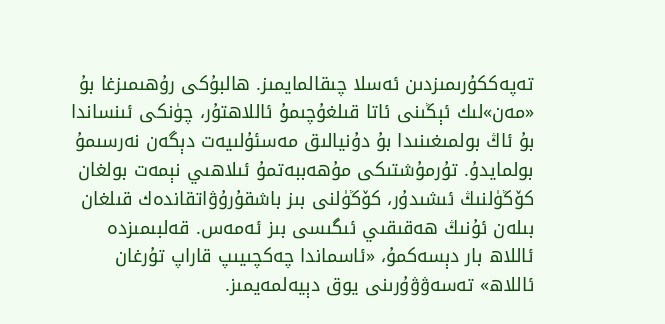تەپەككۇرىمىزدىن ئەسلا چىقالمايمىز. ھالبۇكى رۇھىمىزغا بۇ «مەن»لىك ئېڭىنى ئاتا قىلغۇچىمۇ ئاللاھتۇر، چۈنكى ئىنساندا بۇ ئاڭ بولمىغىنىدا بۇ دۇنيالىق مەسئۇلىيەت دېگەن نەرسىمۇ بولمايدۇ. تۇرمۇشتىكى مۇھەببەتمۇ ئىلاھىي نېمەت بولغان كۆڭۈلنىڭ ئىشىدۇر، كۆڭۈلنى بىز باشقۇرۇۋاتقاندەك قىلغان بىلەن ئۇنىڭ ھەقىقىي ئىگىسى بىز ئەمەس. قەلبىمىزدە ئاللاھ بار دېسەكمۇ، «ئاسماندا چەكچىيىپ قاراپ تۇرغان ئاللاھ» تەسەۋۋۇرىنى يوق دېيەلمەيمىز.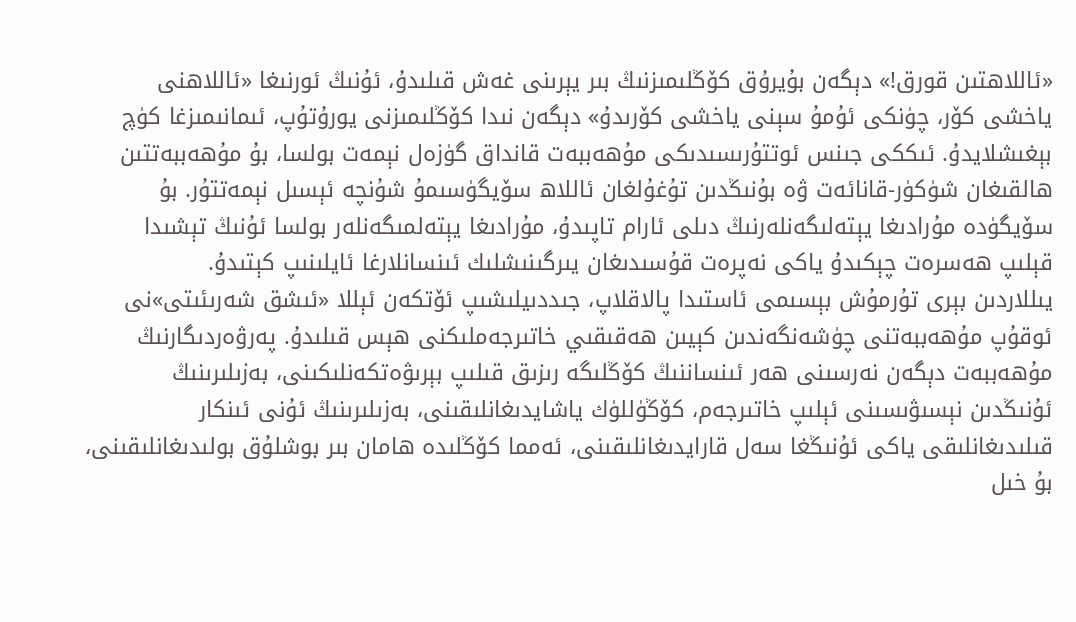«ئاللاھتىن قورق!» دېگەن بۇيرۇق كۆڭلىمىزنىڭ بىر يېرىنى غەش قىلىدۇ، ئۇنىڭ ئورنىغا «ئاللاھنى ياخشى كۆر، چۈنكى ئۇمۇ سېنى ياخشى كۆرىدۇ» دېگەن نىدا كۆڭلىمىزنى يورۇتۇپ، ئىمانىمىزغا كۈچ بېغىشلايدۇ. ئىككى جىنس ئوتتۇرىسىدىكى مۇھەببەت قانداق گۈزەل نېمەت بولسا، بۇ مۇھەببەتتىن ھالقىغان شۈكۈر-قانائەت ۋە بۇنىڭدىن تۇغۇلغان ئاللاھ سۆيگۈسىمۇ شۇنچە ئېسىل نېمەتتۇر. بۇ سۆيگۈدە مۇرادىغا يېتەلىگەنلەرنىڭ دىلى ئارام تاپىدۇ، مۇرادىغا يېتەلمىگەنلەر بولسا ئۇنىڭ تېشىدا قېلىپ ھەسرەت چېكىدۇ ياكى نەپرەت قۇسىدىغان يىرگىنىشلىك ئىنسانلارغا ئايلىنىپ كېتىدۇ.
يىللاردىن بېرى تۇرمۇش بېسىمى ئاستىدا پالاقلاپ، جىددىيلىشىپ ئۆتكەن ئېللا «ئىشق شەرىئىتى»نى ئوقۇپ مۇھەببەتنى چۈشەنگەندىن كېيىن ھەقىقىي خاتىرجەملىكنى ھېس قىلىدۇ. پەرۋەردىگارنىڭ مۇھەببەت دېگەن نەرسىنى ھەر ئىنساننىڭ كۆڭلىگە رىزىق قىلىپ بېرىۋەتكەنلىكىنى، بەزىلىرىنىڭ ئۇنىڭدىن نېسىۋىسىنى ئېلىپ خاتىرجەم، كۆڭۈللۈك ياشايدىغانلىقىنى، بەزىلىرىنىڭ ئۇنى ئىنكار قىلىدىغانلىقى ياكى ئۇنىڭغا سەل قارايدىغانلىقىنى، ئەمما كۆڭلىدە ھامان بىر بوشلۇق بولىدىغانلىقىنى، بۇ خىل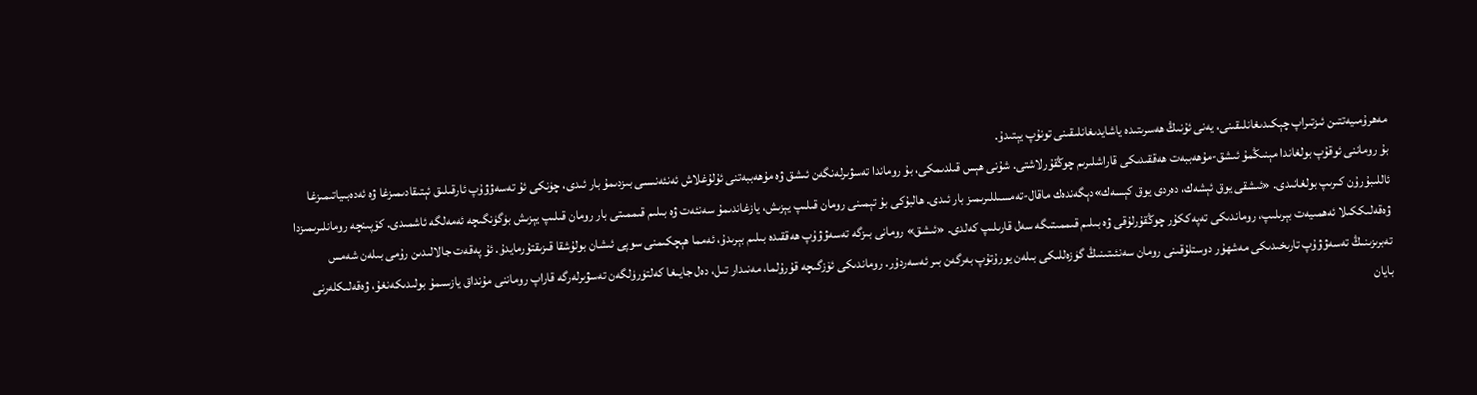مەھرۇمىيەتتىن ئىزتىراپ چېكىدىغانلىقىنى، يەنى ئۇنىڭ ھەسرىتىدە ياشايدىغانلىقىنى تونۇپ يېتىدۇ.
بۇ روماننى ئوقۇپ بولغاندا مېنىڭمۇ ئىشق-مۇھەببەت ھەققىدىكى قاراشلىرىم چوڭقۇرلاشتى. شۇنى ھېس قىلدىمكى، بۇ روماندا تەسۋىرلەنگەن ئىشق ۋە مۇھەببەتنى ئۇلۇغلاش ئەنئەنىسى بىزدىمۇ بار ئىدى، چۈنكى ئۇ تەسەۋۋۇپ ئارقىلىق ئېتىقادىمىزغا ۋە ئەدەبىياتىمىزغا ئاللىبۇرۇن كىرىپ بولغانىدى. «ئىشقى يوق ئېشەك، دەردى يوق كېسەك»دېگەندەك ماقال-تەمسىللىرىمىز بار ئىدى. ھالبۇكى بۇ تېمىنى رومان قىلىپ يېزىش، يازغاندىمۇ سەنئەت ۋە بىلىم قىممىتى بار رومان قىلىپ يېزىش بۈگۈنگىچە ئەمەلگە ئاشمىدى. كۆپىنچە رومانلىرىمىزدا ۋەقەلىككىلا ئەھمىيەت بېرىلىپ، روماندىكى تەپەككۇر چوڭقۇرلۇقى ۋە بىلىم قىممىتىگە سەل قارىلىپ كەلدى. «ئىشق» رومانى بىزگە تەسەۋۋۇپ ھەققىدە بىلىم بېرىدۇ، ئەمما ھېچكىمنى سوپى ئىشان بولۇشقا قىزىقتۇرمايدۇ. ئۇ پەقەت جالالىدىن رۇمى بىلەن شەمس تەبرىزىنىڭ تەسەۋۋۇپ تارىخىدىكى مەشھۇر دوستلۇقىنى رومان سەنئىتىنىڭ گۈزەللىكى بىلەن يورۇتۇپ بەرگەن بىر ئەسەردۇر. روماندىكى ئۆزگىچە قۇرۇلما، مەنىدار تىل، دەل جايىغا كەلتۈرۈلگەن تەسۋىرلەرگە قاراپ روماننى مۇنداق يازسىمۇ بولىدىكەنغۇ، ۋەقەلىكلەرنى بايان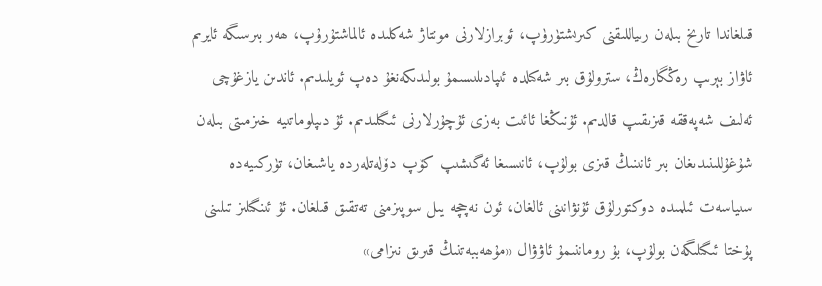قىلغاندا تارىخ بىلەن رىياللىقنى كىرىشتۈرۈپ، ئوبرازلارنى مونتاژ شەكلىدە ئالماشتۇرۇپ، ھەر بىرسىگە ئايرىم ئاۋاز بېرىپ رەڭگارەڭ، سترولۇق بىر شەكىلدە ئىپادىلىسىمۇ بولىدىكەنغۇ دەپ ئويلىدىم. ئاندىن يازغۇچى ئەلىف شەپەققە قىزىقىپ قالدىم. ئۇنىڭغا ئائىت بەزى ئۇچۇرلارنى ئىگىلىدىم. ئۇ دىپلوماتىيە خىزمىتى بىلەن شۇغۇللىنىدىغان بىر ئانىنىڭ قىزى بولۇپ، ئانىسىغا ئەگىشىپ كۆپ دۆلەتلەردە ياشىغان، تۈركىيەدە سىياسەت ئىلمىدە دوكتورلۇق ئۇنۋانىنى ئالغان، ئون نەچچە يىل سوپىزمنى تەتقىق قىلغان. ئۇ ئىنگىلىز تىلىنى پۇختا ئىگىلىگەن بولۇپ، بۇ روماننىمۇ ئاۋۋال «مۇھەببەتنىڭ قىرىق نىزامى»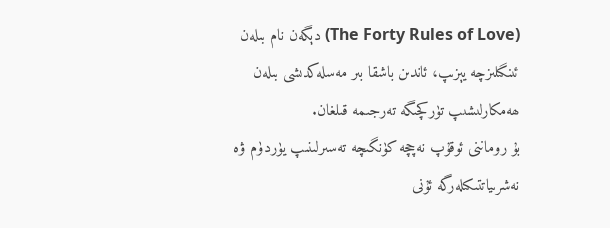(The Forty Rules of Love) دېگەن نام بىلەن ئىنگىلىزچە يېزىپ، ئاندىن باشقا بىر مەسلەكدىشى بىلەن ھەمكارلىشىپ تۈركچىگە تەرجىمە قىلغان.
بۇ روماننى ئوقۇپ نەچچە كۈنگىچە تەسىرلىنىپ يۈردۈم ۋە نەشرىياتتىكىلەرگە ئۇنى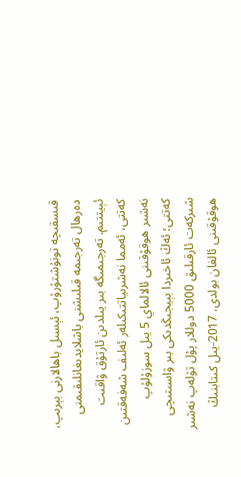قىسقىچە تونۇشتۇرۇپ، ئېسىل باھالارنى بېرىپ، دەرھال تەرجىمە قىلىشنى باشلايدىغانلىقىمنى ئېيتتىم. تەرجىمىگە بىر يىلدىن ئارتۇق ۋاقىت كەتتى، ئەمما نەشرىياتتىكىلەر ئەلىف شەفەقتىن نەشىر ھوقۇقىنى ئالالماي 5 يىل سوزۇلۇپ كەتتى؛ ئەڭ ئاخىردا بېيجىڭدىكى بىر ۋاسىتىچى شىركەت ئارقىلىق 5000 دوللار پۇل تۆلەپ نەشىر ھوقۇقىنى ئالغان بولدى. 2017-يىل كىتابنىڭ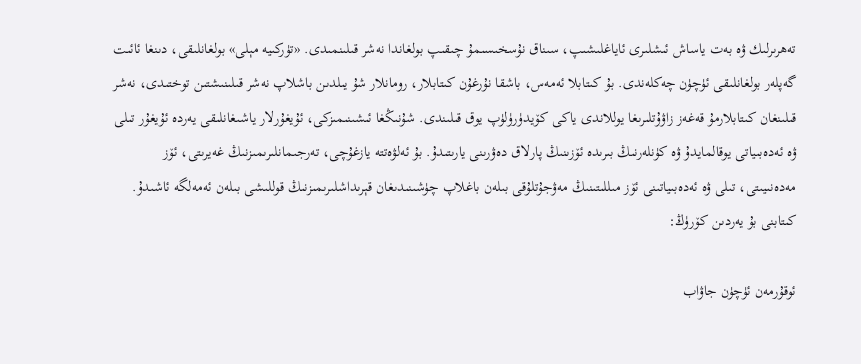تەھرىرلىك ۋە بەت ياساش ئىشلىرى ئاياغلىشىپ، سىناق نۇسخىسىمۇ چىقىپ بولغاندا نەشر قىلىنمىدى. «تۈركىيە مېلى» بولغانلىقى، دىنغا ئائىت گەپلەر بولغانلىقى ئۈچۈن چەكلەندى. بۇ كىتابلا ئەمەس، باشقا نۇرغۇن كىتابلار، رومانلار شۇ يىلدىن باشلاپ نەشر قىلىنىشتىن توختىدى، نەشر قىلىنغان كىتابلارمۇ قەغەز زاۋۇتلىرىغا يوللاندى ياكى كۆيدۈرۈلۈپ يوق قىلىندى. شۇنىڭغا ئىشىنىمىزكى، ئۇيغۇرلار ياشىغانلىقى يەردە ئۇيغۇر تىلى ۋە ئەدەبىياتى يوقالمايدۇ ۋە كۈنلەرنىڭ بىرىدە ئۆزىنىڭ پارلاق دەۋرىنى يارىتىدۇ. بۇ ئەلۋەتتە يازغۇچى، تەرجىمانلىرىمىزنىڭ غەيرىتى، ئۆز مەدەنىيىتى، تىلى ۋە ئەدەبىياتىنى ئۆز مىللىتىنىڭ مەۋجۇتلۇقى بىلەن باغلاپ چۈشىنىدىغان قېرىداشلىرىمىزنىڭ قوللىشى بىلەن ئەمەلگە ئاشىدۇ.
كىتابنى بۇ يەردىن كۆرۈڭ:

ئوقۇرمەن ئۈچۈن جاۋاب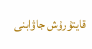قايتۇرۇش جاۋابنى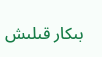بىكار قىلىش